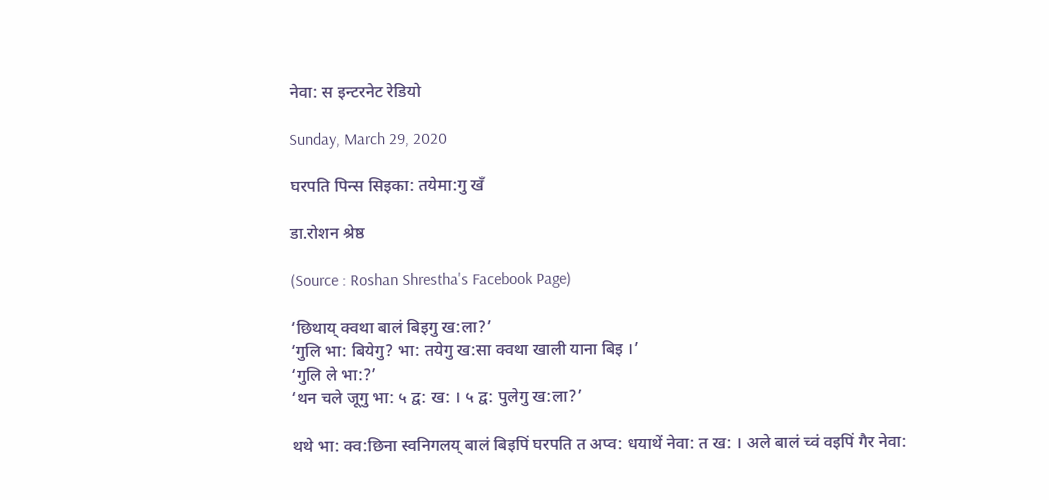नेवा: स इन्टरनेट रेडियो

Sunday, March 29, 2020

घरपति पिन्स सिइका: तयेमा:गु खँ

डा.रोशन श्रेष्ठ

(Source : Roshan Shrestha's Facebook Page)

‘छिथाय् क्वथा बालं बिइगु ख:ला?’
‘गुलि भा: बियेगु? भा: तयेगु ख:सा क्वथा खाली याना बिइ ।’
‘गुलि ले भा:?’
‘थन चले जूगु भा: ५ द्व: ख: । ५ द्व: पुलेगु ख:ला?’

थथे भा: क्व:छिना स्वनिगलय् बालं बिइपिं घरपति त अप्व: धयाथें नेवा: त ख: । अले बालं च्वं वइपिं गैर नेवा: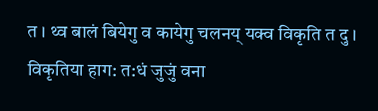त । थ्व बालं बियेगु व कायेगु चलनय् यक्व विकृति त दु । विकृतिया हाग: त:धं जुजुं वना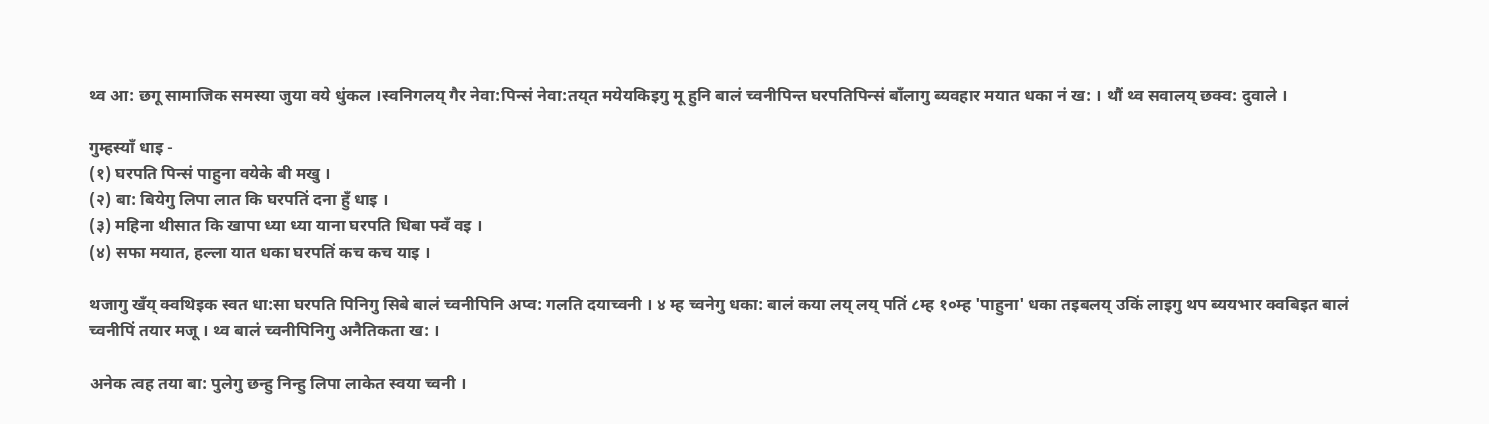थ्व आ: छगू सामाजिक समस्या जुया वये धुंकल ।स्वनिगलय् गैर नेवा:पिन्सं नेवा:तय्‌त मयेयकिइगु मू हुनि बालं च्वनीपिन्त घरपतिपिन्सं बाँलागु ब्यवहार मयात धका नं ख: । थौं थ्व सवालय् छक्व: दुवाले ।

गुम्हस्याँ धाइ -
(१) घरपति पिन्सं पाहुना वयेके बी मखु ।
(२) बा: बियेगु लिपा लात कि घरपतिं दना हुँ धाइ ।
(३) महिना थीसात कि खापा ध्या ध्या याना घरपति धिबा फ्वँ वइ ।
(४) सफा मयात, हल्ला यात धका घरपतिं कच कच याइ ।

थजागु खँय् क्वथिइक स्वत धा:सा घरपति पिनिगु सिबे बालं च्वनीपिनि अप्व: गलति दयाच्वनी । ४ म्ह च्वनेगु धका: बालं कया लय् लय् पतिं ८म्ह १०म्ह 'पाहुना' धका तइबलय् उकिं लाइगु थप ब्ययभार क्वबिइत बालं च्वनीपिं तयार मजू । थ्व बालं च्वनीपिनिगु अनैतिकता ख: ।

अनेक त्वह तया बा: पुलेगु छन्हु निन्हु लिपा लाकेत स्वया च्वनी ।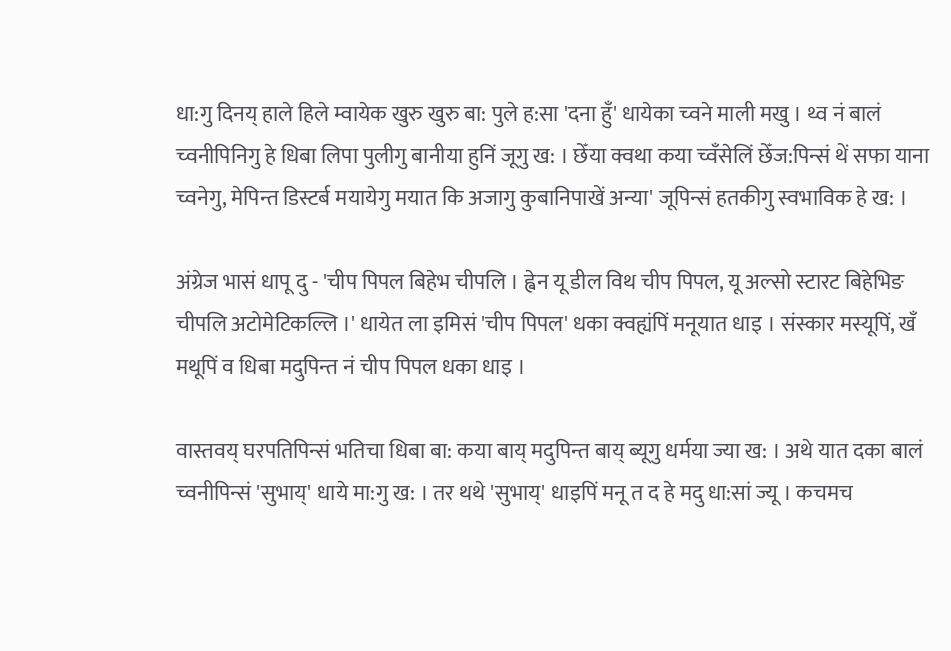धा:गु दिनय् हाले हिले म्वायेक खुरु खुरु बा: पुले ह:सा 'दना हुँ' धायेका च्वने माली मखु । थ्व नं बालं च्वनीपिनिगु हे धिबा लिपा पुलीगु बानीया हुनिं जूगु ख: । छेँया क्वथा कया च्वँसेलिं छेँज:पिन्सं थें सफा याना च्वनेगु, मेपिन्त डिस्टर्ब मयायेगु मयात कि अजागु कुबानिपाखें अन्या' जूपिन्सं हतकीगु स्वभाविक हे ख: ।

अंग्रेज भासं धापू दु - 'चीप पिपल बिहेभ चीपलि । ह्वेन यू डील विथ चीप पिपल, यू अल्सो स्टारट बिहेभिङ चीपलि अटोमेटिकल्लि ।' धायेत ला इमिसं 'चीप पिपल' धका क्वह्यंपिं मनूयात धाइ । संस्कार मस्यूपिं, खँ मथूपिं व धिबा मदुपिन्त नं चीप पिपल धका धाइ ।

वास्तवय् घरपतिपिन्सं भतिचा धिबा बा: कया बाय् मदुपिन्त बाय् ब्यूगु धर्मया ज्या ख: । अथे यात दका बालं च्वनीपिन्सं 'सुभाय्' धाये मा:गु ख: । तर थथे 'सुभाय्' धाइपिं मनू त द हे मदु धा:सां ज्यू । कचमच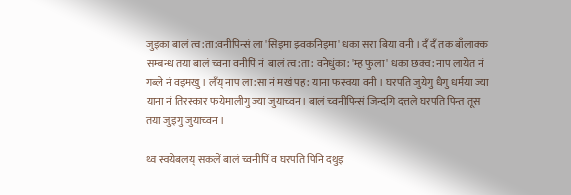जुइका बालं त्व:ता:वनीपिन्सं ला 'सिइमा झ्वकनिइमा' धका सरा बिया वनी । दँ दँ तक बाँलाक्क सम्बन्ध तया बालं च्वना वनीपिं नं  बालं त्व:ता: वनेधुंका: 'म्ह फुला' धका छक्व: नाप लायेत नं गब्ले नं वइमखु । लँय् नाप ला:सा नं मखं पह: याना फस्वया वनी । घरपति जुयेगु धैगु धर्मया ज्या याना नं तिरस्कार फयेमालीगु ज्या जुयाच्वन। बालं च्वनीपिन्सं जिन्दगि दत्तले घरपति पिन्त तूस तया जुइगु जुयाच्वन ।

थ्व स्वयेबलय् सकलें बालं च्वनीपिं व घरपति पिनि दथुइ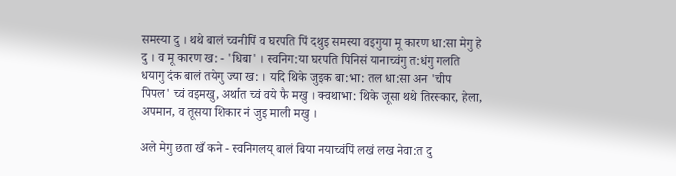समस्या दु । थथे बालं च्वनीपिं व घरपति पिं दथुइ समस्या वइगुया मू कारण धा:सा मेगु हे दु । व मू कारण ख: - 'धिबा' । स्वनिग:या घरपति पिनिसं यानाच्वंगु त:धंगु गलति धयागु दंक बालं तयेगु ज्या ख: । यदि थिके जुइक बा:भा: तल धा:सा अन 'चीप पिपल' च्वं वइमखु, अर्थात च्वं वये फै मखु । क्वथाभा: थिके जूसा थथे तिरस्कार, हेला, अपमान, व तूसया शिकार नं जुइ माली मखु ।

अले मेगु छता खँ कने - स्वनिगलय् बालं बिया नयाच्वंपिं लखं लख नेवा:त दु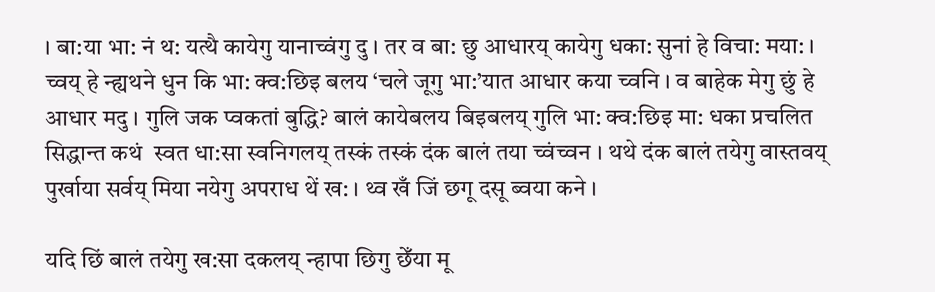। बा:या भा: नं थ: यत्थै कायेगु यानाच्वंगु दु । तर व बा: छु आधारय् कायेगु धका: सुनां हे विचा: मया: । च्वय् हे न्ह्यथने धुन कि भा: क्व:छिइ बलय ‘चले जूगु भा:’यात आधार कया च्वनि । व बाहेक मेगु छुं हे आधार मदु । गुलि जक प्वकतां बुद्धि? बालं कायेबलय बिइबलय् गुलि भा: क्व:छिइ मा: धका प्रचलित सिद्धान्त कथं  स्वत धा:सा स्वनिगलय् तस्कं तस्कं दंक बालं तया च्वंच्वन । थथे दंक बालं तयेगु वास्तवय् पुर्खाया सर्वय् मिया नयेगु अपराध थें ख: । थ्व खँ जिं छगू दसू ब्वया कने ।

यदि छिं बालं तयेगु ख:सा दकलय् न्हापा छिगु छेँया मू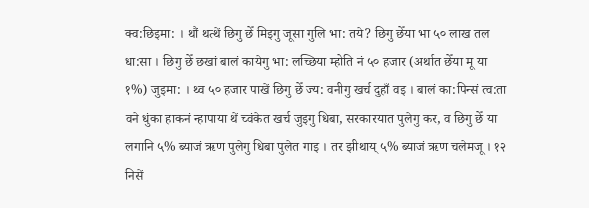क्व:छिइमा: । थौं थत्थें छिगु छेँ मिइगु जूसा गुलि भा: तये? छिगु छेँया भा ५० लाख तल धा:सा । छिगु छेँ छखां बालं कायेगु भा: लच्छिया म्होति नं ५० हजार (अर्थात छेँया मू या १%) जुइमा: । थ्व ५० हजार पाखें छिगु छेँ ज्य: वनीगु खर्च दुहाँ वइ । बालं का:पिन्सं त्व:ता वने धुंका हाकनं न्हापाया थें च्वंकेत खर्च जुइगु धिबा, सरकारयात पुलेगु कर, व छिगु छेँ या लगानि ५% ब्याजं ऋण पुलेगु धिबा पुलेत गाइ । तर झीथाय् ५% ब्याजं ऋण चलेमजू । १२ निसें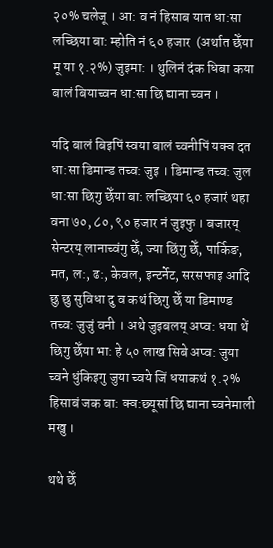२०% चलेजू । आ: व नं हिसाब यात धा:सा लच्छिया बा: म्होति नं ६० हजार  (अर्थात छेँया मू या १.२%) जुइमा: । थुलिनं दंक धिबा कया बालं बियाच्वन धा:सा छि द्याना च्वन ।

यदि बालं बिइपिं स्वया बालं च्वनीपिं यक्व दत धा:सा डिमान्ड तच्व: जुइ । डिमान्ड तच्व: जुल धा:सा छिगु छेँया बा: लच्छिया ६० हजारं थहा वना ७०, ८०, ९० हजार नं जुइफु । बजारय् सेन्टरय् लानाच्वंगु छेँ, ज्या छिंगु छेँ, पार्किङ, मत, ल:, ढ:, केवल, इन्टर्नेट, सरसफाइ आदि छु छु सुविधा दु व कथं छिगु छेँ या डिमाण्ड तच्व: जुजुं वनी । अथे जुइबलय् अप्व: धया थें छिगु छेँया भा: हे ५० लाख सिबे अप्व: जुया च्वने धुंकिइगु जुया च्वये जिं धयाकथं १.२% हिसाबं जक बा: क्व:छ्यूसां छि द्याना च्वनेमाली मखु ।

थथे छेँ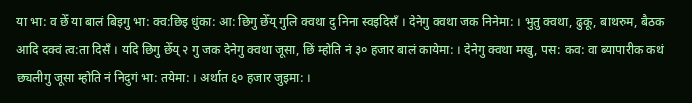या भा: व छेँ या बालं बिइगु भा: क्व:छिइ धुंका: आ: छिगु छेँय् गुलि क्वथा दु निना स्वइदिसँ । देनेगु क्वथा जक निनेमा: । भुतु क्वथा, ढुकू, बाथरुम, बैठक आदि दक्वं त्व:ता दिसँ । यदि छिगु छेँय् २ गु जक देनेगु क्वथा जूसा, छिं म्होति नं ३० हजार बालं कायेमा: । देनेगु क्वथा मखु, पस: कव: वा ब्यापारीक कथं छ्यलीगु जूसा म्होति नं निदुगं भा: तयेमा: । अर्थात ६० हजार जुइमा: ।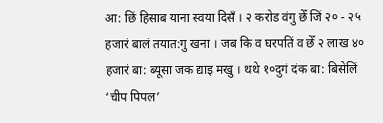आ: छिं हिसाब याना स्वया दिसँ । २ करोड वंगु छेँ जिं २० - २५ हजारं बालं तयात:गु खना । जब कि व घरपतिं व छेँ २ लाख ४० हजारं बा: ब्यूसा जक द्याइ मखु । थथे १०दुगं दंक बा: बिसेलिं ‘चीप पिपल’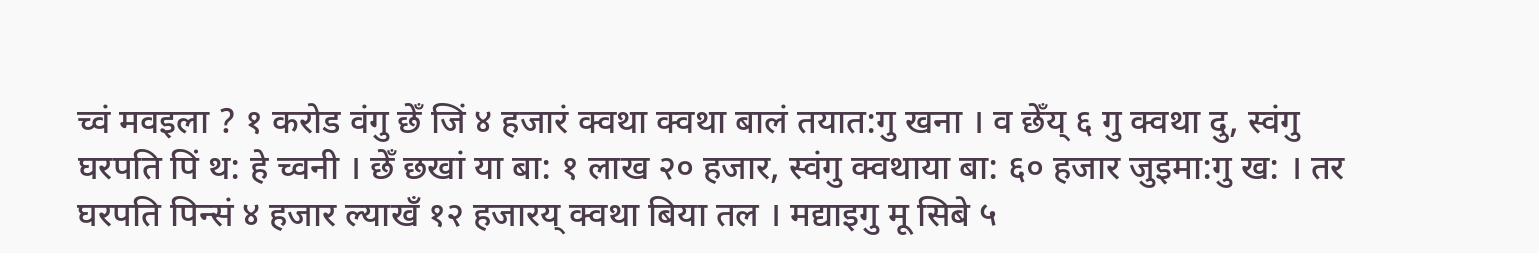च्वं मवइला ? १ करोड वंगु छेँ जिं ४ हजारं क्वथा क्वथा बालं तयात:गु खना । व छेँय् ६ गु क्वथा दु, स्वंगु घरपति पिं थ: हे च्वनी । छेँ छखां या बा: १ लाख २० हजार, स्वंगु क्वथाया बा: ६० हजार जुइमा:गु ख: । तर घरपति पिन्सं ४ हजार ल्याखँ १२ हजारय् क्वथा बिया तल । मद्याइगु मू सिबे ५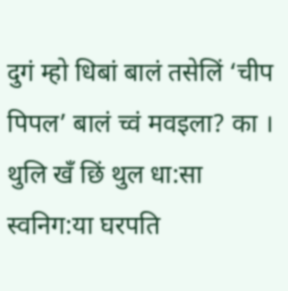दुगं म्हो धिबां बालं तसेलिं ‘चीप पिपल’ बालं च्वं मवइला? का । थुलि खँ छिं थुल धा:सा स्वनिग:या घरपति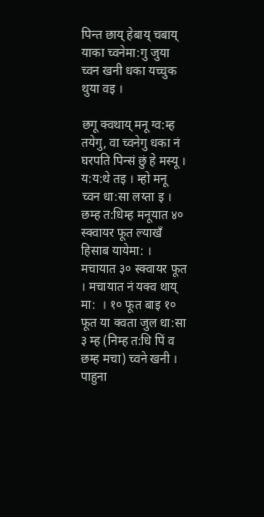पिन्त छाय् हेबाय् चबाय् याका च्वनेमा:गु जुया च्वन खनी धका यच्चुक थुया वइ ।

छगू क्वथाय् मनू ग्व:म्ह तयेगु, वा च्वनेगु धका नं घरपति पिन्सं छुं हे मस्यू । य:य:थे तइ । म्हो मनू च्वन धा:सा लय्ता इ । छम्ह त:धिम्ह मनूयात ४० स्क्वायर फूत ल्याखँ हिसाब यायेमा: । मचायात ३० स्क्वायर फूत । मचायात नं यक्व थाय् मा:  । १० फूत बाइ १० फूत या क्वता जुल धा:सा ३ म्ह (निम्ह त:धि पिं व छम्ह मचा) च्वने खनी । पाहुना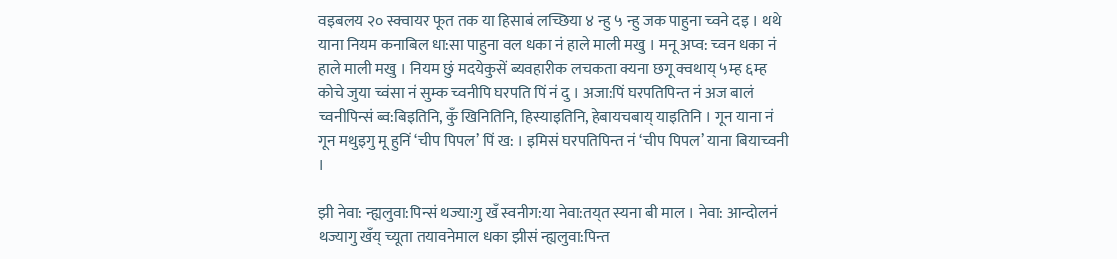वइबलय २० स्क्वायर फूत तक या हिसाबं लच्छिया ४ न्हु ५ न्हु जक पाहुना च्वने दइ । थथे याना नियम कनाबिल धा:सा पाहुना वल धका नं हाले माली मखु । मनू अप्व: च्वन धका नं हाले माली मखु । नियम छुं मदयेकुसें ब्यवहारीक लचकता क्यना छगू क्वथाय् ५म्ह ६म्ह कोचे जुया च्वंसा नं सुम्क च्वनीपि घरपति पिं नं दु । अजा:पिं घरपतिपिन्त नं अज बालं च्वनीपिन्सं ब्व:बिइतिनि, कुँ खिनितिनि, हिस्याइतिनि, हेबायचबाय् याइतिनि । गून याना नं गून मथुइगु मू हुनिं ‘चीप पिपल’ पिं ख: । इमिसं घरपतिपिन्त नं ‘चीप पिपल’ याना बियाच्वनी ।

झी नेवा: न्ह्यलुवा:पिन्सं थज्या:गु खँ स्वनीग:या नेवा:तय्‌त स्यना बी माल । नेवा: आन्दोलनं थज्यागु खँय् च्यूता तयावनेमाल धका झीसं न्ह्यलुवा:पिन्त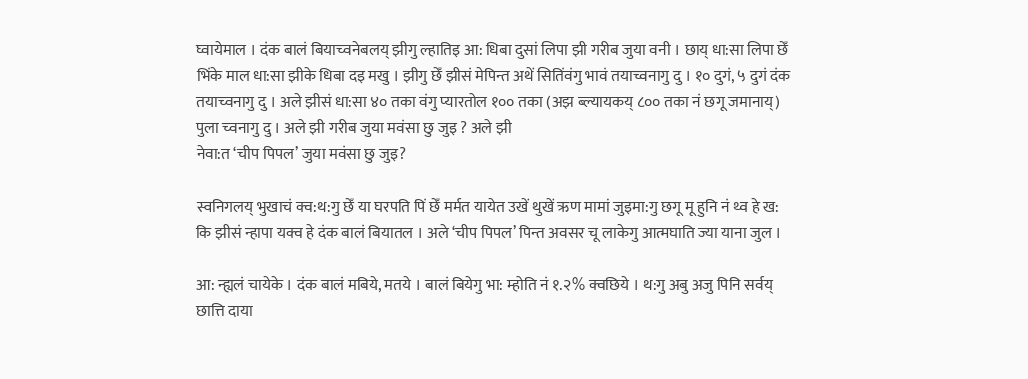घ्वायेमाल । दंक बालं बियाच्वनेबलय् झीगु ल्हातिइ आ: धिबा दुसां लिपा झी गरीब जुया वनी । छाय् धा:सा लिपा छेँ भिंके माल धा:सा झीके धिबा दइ मखु । झीगु छेँ झीसं मेपिन्त अथें सितिंवंगु भावं तयाच्वनागु दु । १० दुगं, ५ दुगं दंक तयाच्वनागु दु । अले झीसं धा:सा ४० तका वंगु प्यारतोल १०० तका (अझ ब्ल्यायकय् ८०० तका नं छगू जमानाय्) पुला च्वनागु दु । अले झी गरीब जुया मवंसा छु जुइ ? अले झी
नेवा:त ‘चीप पिपल’ जुया मवंसा छु जुइ?

स्वनिगलय् भुखाचं क्व:थ:गु छेँ या घरपति पिं छेँ मर्मत यायेत उखें थुखें ऋण मामां जुइमा:गु छगू मू हुनि नं थ्व हे ख: कि झीसं न्हापा यक्व हे दंक बालं बियातल । अले ‘चीप पिपल’ पिन्त अवसर चू लाकेगु आत्मघाति ज्या याना जुल ।

आ: न्ह्यलं चायेके । दंक बालं मबिये, मतये । बालं बियेगु भा: म्होति नं १.२% क्वछिये । थ:गु अबु अजु पिनि सर्वय् छात्ति दाया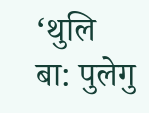‘थुलि बा: पुलेगु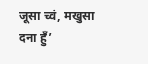जूसा च्वं, मखुसा दना हुँ’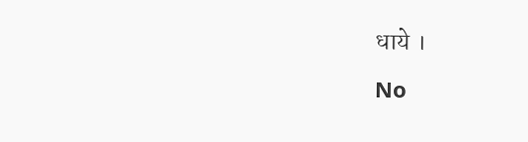धाये ।

No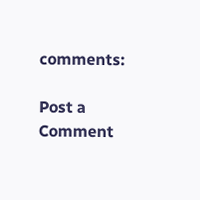comments:

Post a Comment